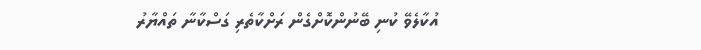އުކާލެވޭ ކުނި ބޭނުންކޮށްގެން ރަށްކާތެރި ގަސްކާނާ ތައްޔާރު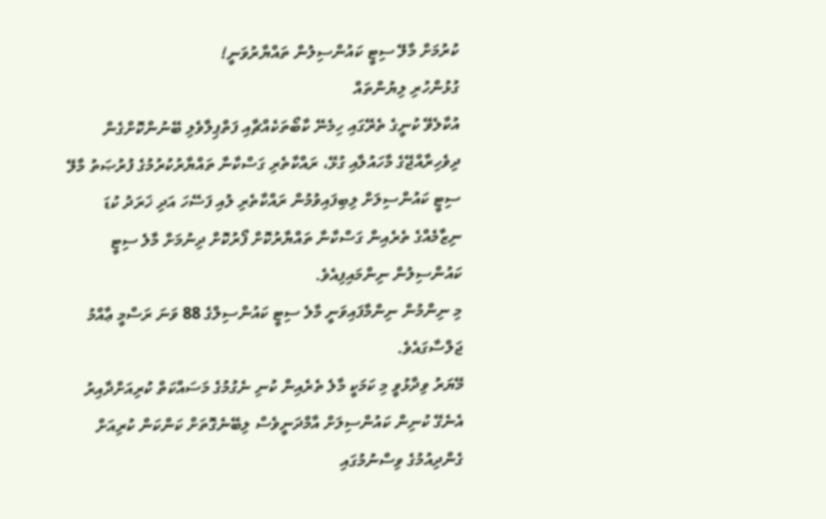ކުރުމަށް މާލޭ ސިޓީ ކައުންސިލުން ތައްޔާރުވަނީ!
ގުޅުންހުރި ލިޔުންތައް
އުކާލެވޭ ކުނީގެ ތެރޭގައި ހިމެނޭ ކާބޯތަކެއްޗާއި ފަތްޕިލާވެލި ބޭނުންކޮށްގެން ދިވެހިރާއްޖޭގެ މާހައުލާއި ގުޅޭ، ރައްކާތެރި ގަސްކާނާ ތައްޔާރުކުރުމުގެ ފުރުޞަތު މާލޭ ސިޓީ ކައުންސިލަށް ލިބިފައިވުމުން ރައްކާތެރި ލުއި ފަސޭހަ އަދި ޚަރަދު ކުޑަ ނިޒާމެއްގެ ތެރެއިން ގަސްކާނާ ތައްޔާރުކޮށް ފޯރުކޮށް ދިނުމަށް މާލެ ސިޓީ ކައުންސިލުން ނިންމައިފިއެވެ.
މި ނިންމުން ނިންމާފައިވަނީ މާލެ ސިޓީ ކައުންސިލްގެ 88 ވަނަ ރަސްމީ ޢާއްމު ޖަލްސާގައެވެ.
މޭޔަރު ވިދާޅުވީ މި ކަމަކީ މާލެ ތެރެއިން ކުނި ނެގުމުގެ މަސައްކަތް ކުރިއަށްދާއިރު އެނެގޭ ކުނިން ކައުންސިލަށް އާމްދަނީވެސް ލިބޭނެގޮތަށް ކަންކަން ކުރިއަށް ގެންދިއުމުގެ ވިސްނުމުގައި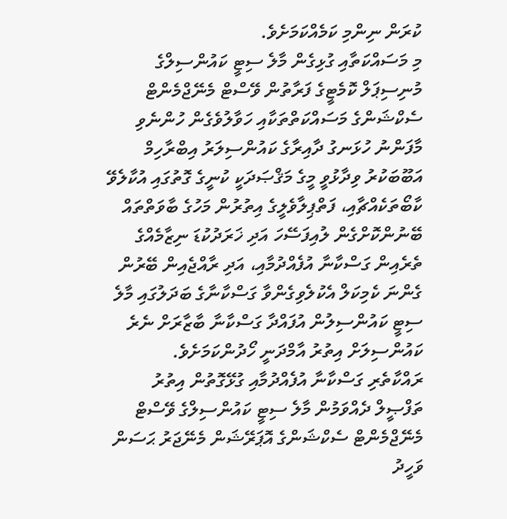ކުރަން ނިންމި ކަމެއްކަމަށެވެ.
މި މަސައްކަތާއި ގުޅިގެން މާލެ ސިޓީ ކައުންސިލްގެ މުނިސިޕަލް ކޮމެޓީގެ ފަރާތުން ވޭސްޓް މެނޭޖްމެންޓް ސެކްޝަންގެ މަސައްކަތްތަކާއި ހަވާލުވެގެން ހުންނެވި މާފަންނު ހުޅަނގު ދާއިރާގެ ކައުންސިލަރު އިބްރާހިމް އަބޫބަކުރު ވިދާޅުވީ މީގެ މަޤްޞަދަކީ ކުނީގެ ގޮތުގައި އުކާލެވޭ ކާބޯތަކެއްޗާއި، ފަތްޕިލާވެލީގެ އިތުރުން މަހުގެ ބާވަތްތައް ބޭނުންކޮށްގެން ލުއިފަސޭހަ އަދި ޚަރަދުކުޑަ ނިޒާމެއްގެ ތެރެއިން ގަސްކާނާ އުފެއްދުމާއި، އަދި ރާއްޖެއިން ބޭރުން ގެންނަ ކެމިކަލް އެކުލެވިގެންވާ ގަސްކާނާގެ ބަދަލުގައި މާލެ ސިޓީ ކައުންސިލުން އުފައްދާ ގަސްކާނާ ބާޒާރަށް ނެރެ ކައުންސިލަށް އިތުރު އާމްދަނީ ހޯދުންކަމަށެވެ.
ރައްކާތެރި ގަސްކާނާ އުފެއްދުމާއި ގުޅޭގޮތުން އިތުރު ތަފްޞީލް ދެއްވަމުން މާލެ ސިޓީ ކައުންސިލްގެ ވޭސްޓް މެނޭޖްމެންޓް ސެކްޝަންގެ އޮޕަރޭޝަން މެނޭޖަރު ޙަސަން ވަހީދު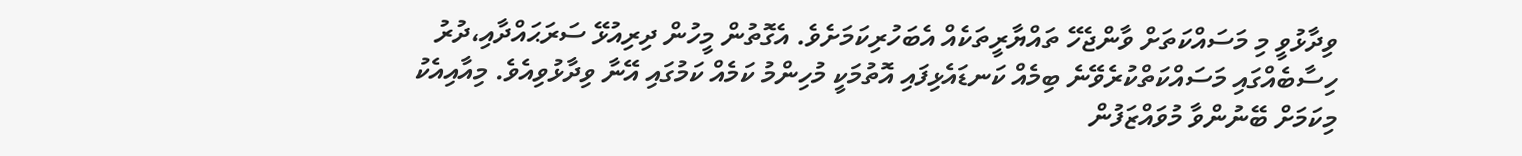ވިދާޅުވީ މި މަސައްކަތަށް ވާންޖެހޭ ތައްޔާރީތަކެއް އެބަހުރިކަމަށެވެ. އެގޮތުން މީހުން ދިރިއުޅޭ ސަރަޙައްދާއި،ދުރު ހިސާބެއްގައި މަސައްކަތްކުރެވޭނެ ބިމެއް ކަނޑައެޅިފައި އޮތުމަކީ މުހިންމު ކަމެއް ކަމުގައި އޭނާ ވިދާޅުވިއެވެ. މިއާއިއެކު މިކަމަށް ބޭނުންވާ މުވައްޒަފުން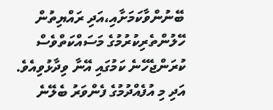ބޭނުންވާކަމަށާއި،އަދި ރައްޔިތުން ހޭލުންތެރިކުރުމުގެ މަސައްކަތްވެސް ކުރަންޖެހޭނެ ކަމުގައި އޭނާ ވިދާޅުވިއެވެ. އަދި މި އުފެއްދުމުގެ ފެންވަރު ބެލޭނެ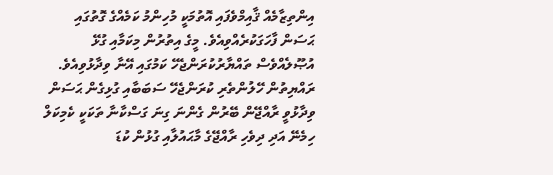އިންތިޒާމެއް ޤާއިމްވެފައި އޮތުމަކީ މުހިންމު ކަމެއްގެ ގޮތުގައި ޙަސަން ފާހަގަކުރެއްވިއެވެ. މީގެ އިތުރުން މިކަމާއި ގުޅޭ އުޞޫލެއްވެސް ތައްޔާރުކުރަންޖެހޭ ކަމުގައި އޭނާ ވިދާޅުވިއެވެ.
ރައްޔިތުން ހޭލުންތެރި ކުރަންޖެހޭ ސަބަބާއި ގުޅިގެން ޙަސަން ވިދާޅުވީ ރާއްޖޭން ބޭރުން ގެންނަ ގިނަ ގަސްކާނާ ތަކަކީ ކެމިކަލް ހިމެނޭ އަދި ދިވެހި ރާއްޖޭގެ މާޙައުލާއި ގުޅުން ކުޑަ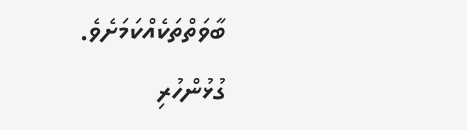ބާވަތްތަކެއްކަމަށެވެ.
ގުޅުންހުރި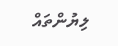ލިޔުންތައް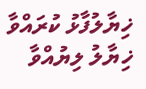ޚިޔާލުފާޅު ކުރައްވާ
ޚިޔާލު ލިޔުއްވާ